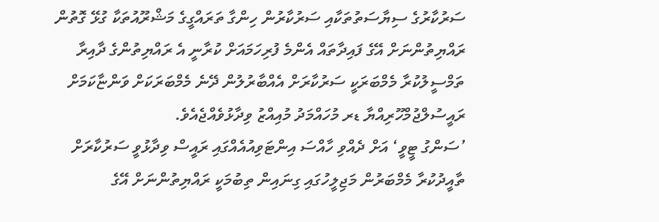ސަރުކާރުގެ ސިޔާސަތުތަކާއި ސަރުކާރުން ހިންގާ ތަރައްގީގެ މަޝްރޫއުތަކާ ގުޅޭ ގޮތުން ރައްޔިތުންނަށް އޭގެ ފައިދާތައް އެންމެ ފުރިހަމައަށް ކުރާނީ އެ ރައްޔިތުންގެ ދާއިރާ ތަމްސީލުކުރާ މެމްބަރަކީ ސަރުކާރަށް އެއްބާރުލުން ދޭނެ މެމްބަރަކަށް ވަންޏާކަމަށް ރައީސުލްޖުމްހޫރިއްޔާ ޑރ މުހައްމަދު މުއިއްޒު ވިދާޅުވެއްޖެއެވެ.
’ސަންގު ޓީވީ‘ އަށް ދެއްވި ހާއްސަ އިންޓަވިއުއެއްގައި ރައީސް ވިދާޅުވީ ސަރުކާރަށް ތާއީދުކުރާ މެމްބަރުން މަޖިލީހުގައި ގިނައިން ތިބުމަކީ ރައްޔިތުންނަށް އޭގެ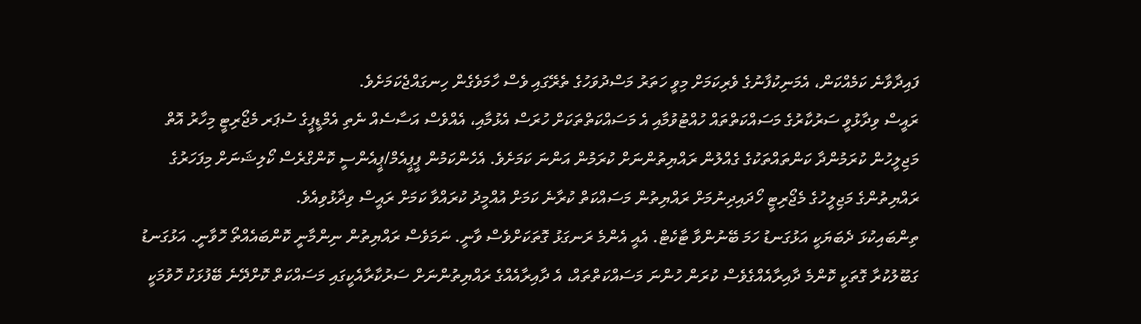ފައިދާވާނެ ކަމެއްކަން، އެމަނިކުފާނުގެ ވެރިކަމަށް މިވީ ހަތަރު މަސްދުވަހުގެ ތެރޭގައި ވެސް ހާމަވެގެން ހިނގައްޖެކަމަށެވެ.
ރައީސް ވިދާޅުވީ ސަރުކާރުގެ މަސައްކަތްތައް ހުއްޓުވުމާއި އެ މަސައްކަތްތަކަށް ހުރަސް އެޅުމާއި، އެއްވެސް އަސާސެއް ނެތި އެމްޑީޕީގެ ސުޕަރ މެޖޯރިޓީ މިހާރު އޮތް މަޖިލީހުން ކުރަމުންދާ ކަންތައްތަކުގެ ގެއްލުން ރައްޔިތުންނަށް ކުރަމުން އަންނަ ކަމަށެވެ. އެހެންކަމުން ޕީޕީއެމް/ޕީއެންސީ ކޮންގްރެސް ކޯލިޝަނަށް މިފަހަރުގެ ރައްޔިތުންގެ މަޖިލީހުގެ މެޖޯރިޓީ ހޯދައިދިނުމަށް ރައްޔިތުން މަސައްކަތް ކުރާނެ ކަމަށް އުއްމީދު ކުރައްވާ ކަމަށް ރައީސް ވިދާޅުވިއެވެ.
ތިންބައިކުޅަ ދެބަޔަކީ އަޅުގަނޑު ހަމަ ބޭނުންވާ ޓާކެޓް. އެއީ އެންމެ ރަނގަޅު ގޮތަކަށްވެސް ވާނީ. ނަމަވެސް ރައްޔިތުން ނިންމާނީ ކޮންބައެއްތޯ ހޮވާނީ. އަޅުގަނޑު ގަބޫލުކުރާ ގޮތަކީ ކޮންމެ ދާއިރާއެއްގެވެސް ކުރަން ހުންނަ މަސައްކަތްތައް، އެ ދާއިރާއެއްގެ ރައްޔިތުންނަށް ސަރުކާރާއެކީގައި މަސައްކަތް ކޮށްދޭނެ ބޭފުޅަކު ހޮވުމަކީ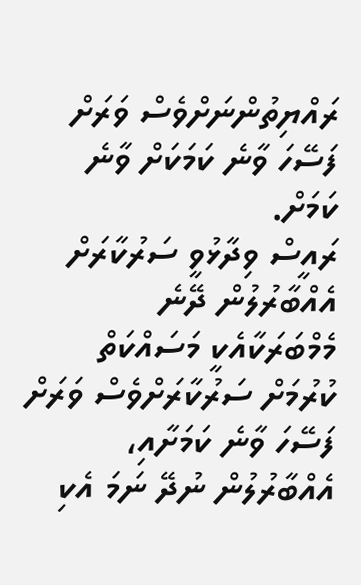ރައްޔިތުންނަށްވެސް ވަރަށް ފަސޭހަ ވާނެ ކަމަކަށް ވާނެ ކަމަށް.
ރައީސް ވިދާޅުވީ ސަރުކާރަށް އެއްބާރުލުން ދޭނެ މެމްބަރަކާއެކީ މަސައްކަތް ކުރުމަށް ސަރުކާރަށްވެސް ވަރަށް ފަސޭހަ ވާނެ ކަމަށާއި، އެއްބާރުލުން ނުދޭ ނަމަ އެކި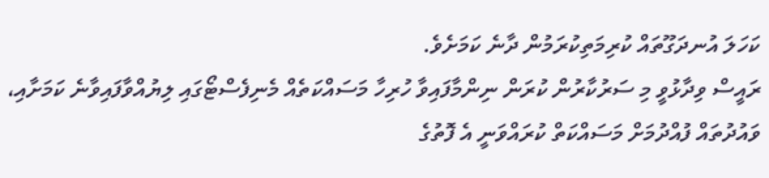ކަހަލަ އުނދަގޫތައް ކުރިމަތިކުރަމުން ދާނެ ކަމަށެވެ.
ރައީސް ވިދާޅުވީ މި ސަރުކާރުން ކުރަން ނިންމާފައިވާ ހުރިހާ މަސައްކަތެއް މެނިފެސްޓޯގައި ލިޔުއްވާފައިވާނެ ކަމަށާއި، ވައުދުތައް ފުއްދުމަށް މަސައްކަތް ކުރައްވަނީ އެ ފޮތުގެ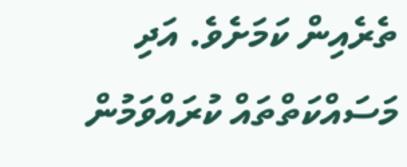ތެރެއިން ކަމަށެވެ. އަދި މަސައްކަތްތައް ކުރައްވަމުން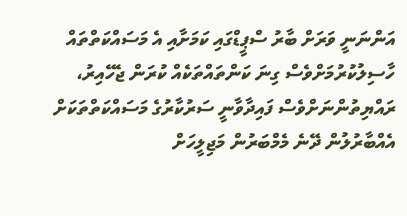އަންނަނީ ވަރަށް ބާރު ސްޕީޑްގައި ކަމަށާއި އެ މަސައްކަތްތައް ހާސިލުކުރުމަށްވެސް ގިނަ ކަންތައްތަކެއް ކުރަން ޖެހޭއިރު، ރައްޔިތުންނަށްވެސް ފައިދާވާނީ ސަރުކާރުގެ މަސައްކަތްތަކަށް އެއްބާރުލުން ދޭނެ މެމްބަރުން މަޖިލީހަށް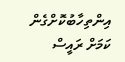އިންތިހާބުކޮށްގެން ކަމަށް ރައީސް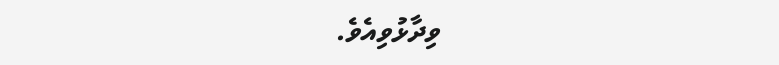ވިދާޅުވިއެވެ.